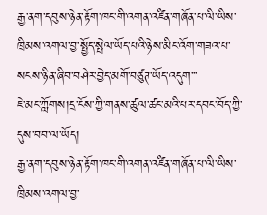རྒྱ་ནག་དབུས་ཉེན་རྟོག་ཁང་གི་འགན་འཛིན་གཞོན་པ་ལི་ཡིས་ཁྲིམས་འགལ་བྱ་སྤྱོད་སྤེལ་ཡོད་པའི་ཉེས་མིང་འོག་གཟའ་པ་སངས་ཉིན་ཞིབ་བཤེར་བྱེད་མགོ་བཙུཊ་ཡོད་འདུག་་་
ཇེ་མང་ཀློགས།དྲ་ངོས་ཀྱི་གནས་ཚུལ་ཚང་མའི་པར་དབང་བོད་ཀྱི་དུས་བབ་ལ་ཡོད།
རྒྱ་ནག་དབུས་ཉེན་རྟོག་ཁང་གི་འགན་འཛིན་གཞོན་པ་ལི་ཡིས་ཁྲིམས་འགལ་བྱ་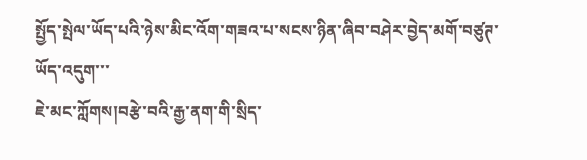སྤྱོད་སྤེལ་ཡོད་པའི་ཉེས་མིང་འོག་གཟའ་པ་སངས་ཉིན་ཞིབ་བཤེར་བྱེད་མགོ་བཙུཊ་ཡོད་འདུག་་་
ཇེ་མང་ཀློགས།བརྩེ་བའི་རྒྱ་ནག་གི་སྲིད་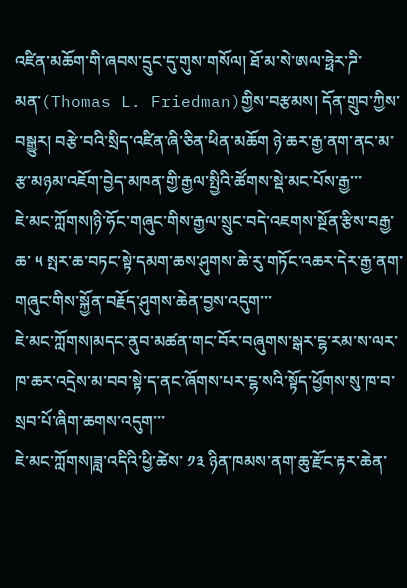འཛིན་མཆོག་གི་ཞབས་དྲུང་དུ་གུས་གསོལ། ཐོ་མ་སེ་ཨལ་ཧྥེར་ཌི་མན་(Thomas L. Friedman)གྱིས་བརྩམས། དོན་གྲུབ་ཀྱིས་བསྒྱུར། བརྩེ་བའི་སྲིད་འཛིན་ཞི་ཅིན་ཕིན་མཆོག ཉེ་ཆར་རྒྱ་ནག་ནང་མ་རྩ་མཉམ་འཇོག་བྱེད་མཁན་གྱི་རྒྱལ་སྤྱིའི་ཚོགས་སྡེ་མང་པོས་རྒྱ་་་
ཇེ་མང་ཀློགས།ཉི་ཧོང་གཞུང་གིས་རྒྱལ་སྲུང་བདེ་འཇགས་སྔོན་རྩིས་བརྒྱ་ཆ་ ༥ སྤར་ཆ་བཏང་སྟེ་དམག་ཆས་ཤུགས་ཆེ་རུ་གཏོང་འཆར་དེར་རྒྱ་ནག་གཞུང་གིས་སྐྱོན་བརྗོད་ཤུགས་ཆེན་བྱས་འདུག་་་
ཇེ་མང་ཀློགས།མདང་ནུབ་མཚན་གང་བོར་བཞུགས་སྒར་ངྷ་རམ་ས་ལར་ཁ་ཆར་འདྲེས་མ་བབ་སྟེ་ད་ནང་ཞོགས་པར་ངྷ་སའི་སྟོད་ཕྱོགས་སུ་ཁ་བ་སྲབ་པོ་ཞིག་ཆགས་འདུག་་་
ཇེ་མང་ཀློགས།ཟླ་འདིའི་ཕྱི་ཚེས་ ༡༣ ཉིན་ཁམས་ནག་ཆུ་རྫོང་རྟར་ཆེན་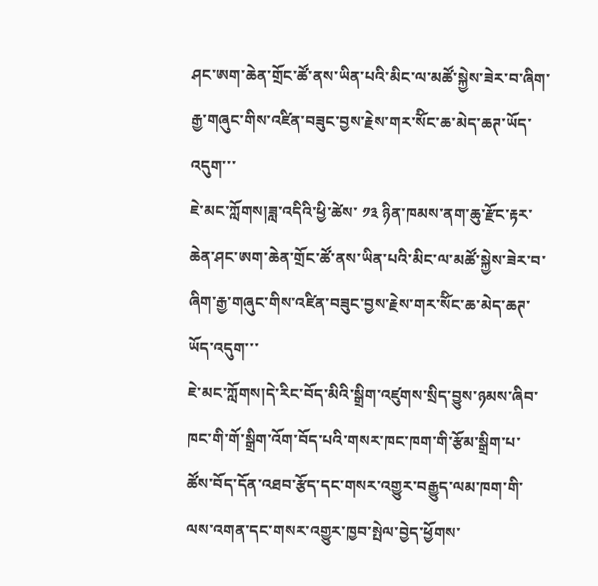ཤང་ཨག་ཆེན་གྲོང་ཚོ་ནས་ཡིན་པའི་མིང་ལ་མཚོ་སྐྱེས་ཟེར་བ་ཞིག་རྒྱ་གཞུང་གིས་འཛིན་བཟུང་བྱས་རྗེས་གར་སོིང་ཆ་མེད་ཆཊ་ཡོད་འདུག་་་
ཇེ་མང་ཀློགས།ཟླ་འདིའི་ཕྱི་ཚེས་ ༡༣ ཉིན་ཁམས་ནག་ཆུ་རྫོང་རྟར་ཆེན་ཤང་ཨག་ཆེན་གྲོང་ཚོ་ནས་ཡིན་པའི་མིང་ལ་མཚོ་སྐྱེས་ཟེར་བ་ཞིག་རྒྱ་གཞུང་གིས་འཛིན་བཟུང་བྱས་རྗེས་གར་སོིང་ཆ་མེད་ཆཊ་ཡོད་འདུག་་་
ཇེ་མང་ཀློགས།དེ་རིང་བོད་མིའི་སྒྲིག་འཛུགས་སྲིད་བྱུས་ཉམས་ཞིབ་ཁང་གི་གོ་སྒྲིག་འོག་བོད་པའི་གསར་ཁང་ཁག་གི་རྩོམ་སྒྲིག་པ་ཚོས་བོད་དོན་འཐབ་རྩོད་དང་གསར་འགྱུར་བརྒྱུད་ལམ་ཁག་གི་ལས་འགན་དང་གསར་འགྱུར་ཁྱབ་སྤེལ་བྱེད་ཕྱོགས་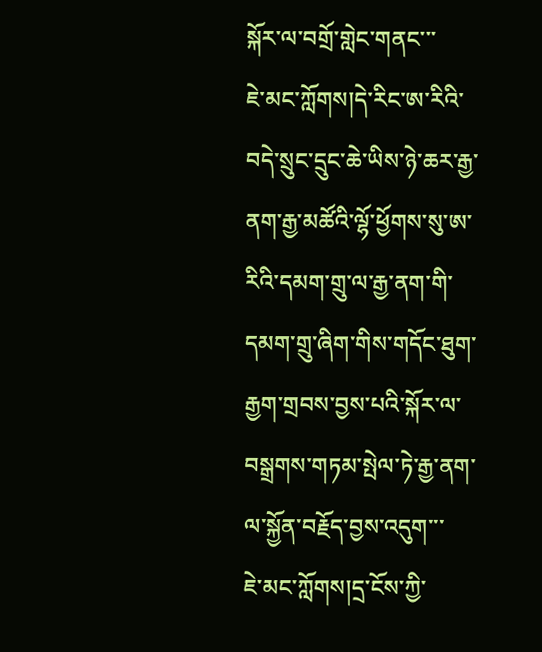སྐོར་ལ་བགྲོ་གླེང་གནང་་་
ཇེ་མང་ཀློགས།དེ་རིང་ཨ་རིའི་བདེ་སྲུང་དྲུང་ཆེ་ཡིས་ཉེ་ཆར་རྒྱ་ནག་རྒྱ་མཚོའི་ལྷོ་ཕྱོགས་སུ་ཨ་རིའི་དམག་གྲུ་ལ་རྒྱ་ནག་གི་དམག་གྲུ་ཞིག་གིས་གདོང་ཐུག་རྒྱག་གྲབས་བྱས་པའི་སྐོར་ལ་བསྒྲགས་གཏམ་སྤེལ་ཏེ་རྒྱ་ནག་ལ་སྐྱོན་བརྗོད་བྱས་འདུག་་་
ཇེ་མང་ཀློགས།དྲ་ངོས་ཀྱི་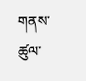གནས་ཚུལ་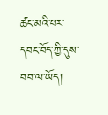ཚང་མའི་པར་དབང་བོད་ཀྱི་དུས་བབ་ལ་ཡོད།